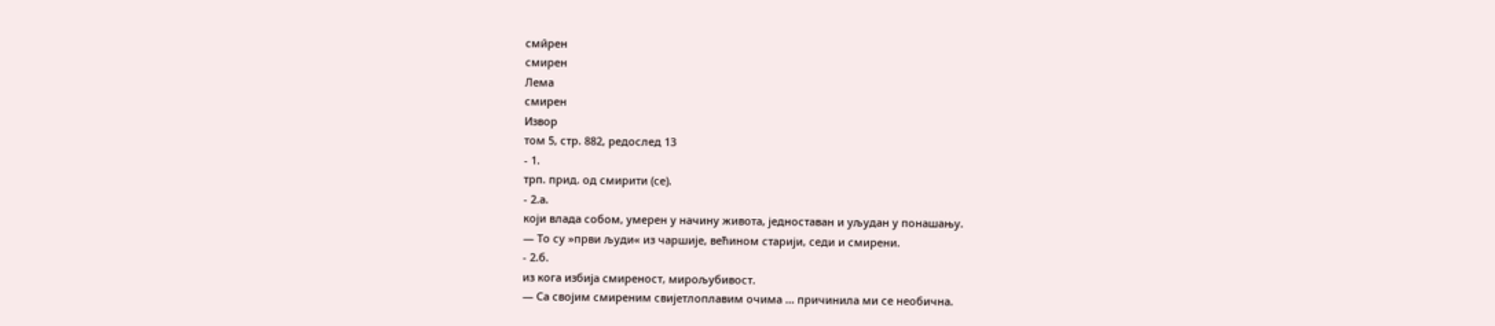сми̑рен
смирен
Лема
смирен
Извор
том 5, стр. 882, редослед 13
- 1.
трп. прид. од смирити (се).
- 2.а.
који влада собом, умерен у начину живота, једноставан и уљудан у понашању.
— То су »први људи« из чаршије, већином старији, седи и смирени.
- 2.б.
из кога избија смиреност, мирољубивост.
— Са својим смиреним свијетлоплавим очима ... причинила ми се необична.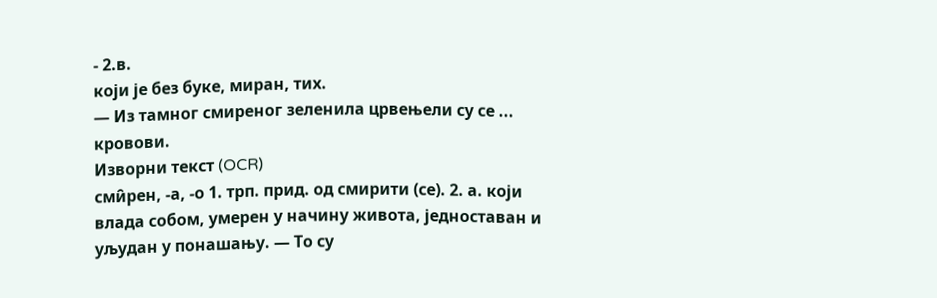- 2.в.
који је без буке, миран, тих.
— Из тамног смиреног зеленила црвењели су се ... кровови.
Изворни текст (OCR)
сми̑рен, -а, -о 1. трп. прид. од смирити (се). 2. а. који влада собом, умерен у начину живота, једноставан и уљудан у понашању. — То су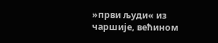»први људи« из чаршије, већином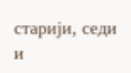старији, седи и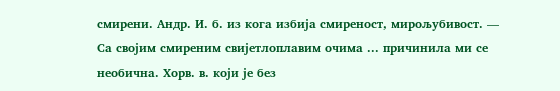смирени. Андр. И. б. из кога избија смиреност, мирољубивост. — Са својим смиреним свијетлоплавим очима ... причинила ми се необична. Хорв. в. који је без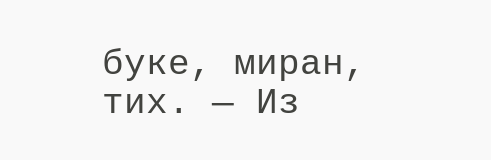буке, миран, тих. — Из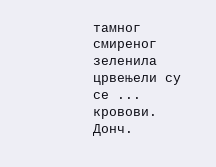тамног смиреног зеленила црвењели су се ... кровови. Донч.